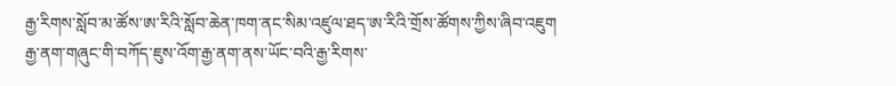རྒྱ་རིགས་སློབ་མ་ཚོས་ཨ་རིའི་སློབ་ཆེན་ཁག་ནང་སིམ་འཛུལ་ཐད་ཨ་རིའི་གྲོས་ཚོགས་ཀྱིས་ཞིབ་འཇུག
རྒྱ་ནག་གཞུང་གི་བཀོད་ཇུས་འོག་རྒྱ་ནག་ནས་ཡོང་བའི་རྒྱ་རིགས་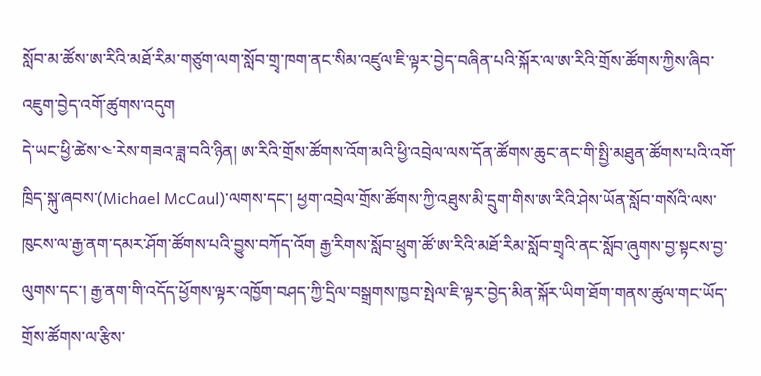སློབ་མ་ཚོས་ཨ་རིའི་མཐོ་རིམ་གཙུག་ལག་སློབ་གྲྭ་ཁག་ནང་སིམ་འཛུལ་ཇི་ལྟར་བྱེད་བཞིན་པའི་སྐོར་ལ་ཨ་རིའི་གྲོས་ཚོགས་ཀྱིས་ཞིབ་འཇུག་བྱེད་འགོ་ཚུགས་འདུག
དེ་ཡང་ཕྱི་ཚེས་༤་རེས་གཟའ་ཟླ་བའི་ཉིན། ཨ་རིའི་གྲོས་ཚོགས་འོག་མའི་ཕྱི་འབྲེལ་ལས་དོན་ཚོགས་ཆུང་ནང་གི་སྤྱི་མཐུན་ཚོགས་པའི་འགོ་ཁྲིད་སྐུ་ཞབས་(Michael McCaul)་ལགས་དང་། ཕྱག་འབྲེལ་གྲོས་ཚོགས་ཀྱི་འཐུས་མི་དྲུག་གིས་ཨ་རིའི་ཤེས་ཡོན་སློབ་གསོའི་ལས་ཁུངས་ལ་རྒྱ་ནག་དམར་ཤོག་ཚོགས་པའི་བྱུས་བཀོད་འོག རྒྱ་རིགས་སློབ་ཕྲུག་ཚོ་ཨ་རིའི་མཐོ་རིམ་སློབ་གྲྭའི་ནང་སློབ་ཞུགས་བྱ་སྟངས་བྱ་ལུགས་དང་། རྒྱ་ནག་གི་འདོད་ཕྱོགས་ལྟར་འཁྱོག་བཤད་ཀྱི་དྲིལ་བསྒྲགས་ཁྱབ་སྤེལ་ཇི་ལྟར་བྱེད་མིན་སྐོར་ཡིག་ཐོག་གནས་ཚུལ་གང་ཡོད་གྲོས་ཚོགས་ལ་རྩིས་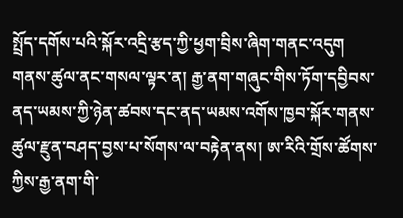སྤྲོད་དགོས་པའི་སྐོར་འདྲི་རྩད་ཀྱི་ཕྱག་བྲིས་ཞིག་གནང་འདུག
གནས་ཚུལ་ནང་གསལ་ལྟར་ན། རྒྱ་ནག་གཞུང་གིས་ཏོག་དབྱིབས་ནད་ཡམས་ཀྱི་ཉེན་ཚབས་དང་ནད་ཡམས་འགོས་ཁྱབ་སྐོར་གནས་ཚུལ་རྫུན་བཤད་བྱས་པ་སོགས་ལ་བརྟེན་ནས། ཨ་རིའི་གྲོས་ཚོགས་ཀྱིས་རྒྱ་ནག་གི་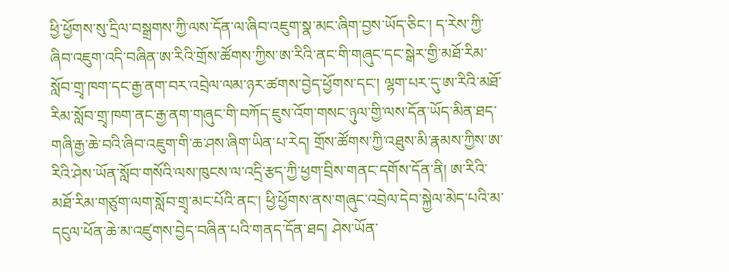ཕྱི་ཕྱོགས་སུ་དྲིལ་བསྒྲགས་ཀྱི་ལས་དོན་ལ་ཞིབ་འཇུག་སྣ་མང་ཞིག་བྱས་ཡོད་ཅིང་། ད་རེས་ཀྱི་ཞིབ་འཇུག་འདི་བཞིན་ཨ་རིའི་གྲོས་ཚོགས་ཀྱིས་ཨ་རིའི་ནང་གི་གཞུང་དང་སྒེར་གྱི་མཐོ་རིམ་སློབ་གྲྭ་ཁག་དང་རྒྱ་ནག་བར་འབྲེལ་ལམ་ཉར་ཚགས་བྱེད་ཕྱོགས་དང་། ལྷག་པར་དུ་ཨ་རིའི་མཐོ་རིམ་སློབ་གྲྭ་ཁག་ནང་རྒྱ་ནག་གཞུང་གི་བཀོད་ཇུས་འོག་གསང་ཉུལ་གྱི་ལས་དོན་ཡོད་མིན་ཐད་གཞི་རྒྱ་ཆེ་བའི་ཞིབ་འཇུག་གི་ཆ་ཤས་ཞིག་ཡིན་པ་རེད། གྲོས་ཚོགས་ཀྱི་འཐུས་མི་རྣམས་ཀྱིས་ཨ་རིའི་ཤེས་ཡོན་སློབ་གསོའི་ལས་ཁུངས་ལ་འདྲི་རྩད་ཀྱི་ཕྱག་བྲིས་གནང་དགོས་དོན་ནི། ཨ་རིའི་མཐོ་རིམ་གཙུག་ལག་སློབ་གྲྭ་མང་པོའི་ནང་། ཕྱི་ཕྱོགས་ནས་གཞུང་འབྲེལ་དེབ་སྐྱེལ་མེད་པའི་མ་དངུལ་ཕོན་ཆེ་མ་འཛུགས་བྱེད་བཞིན་པའི་གནད་དོན་ཐད། ཤེས་ཡོན་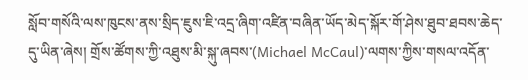སློབ་གསོའི་ལས་ཁུངས་ནས་སྲིད་ཇུས་ཇི་འདྲ་ཞིག་འཛིན་བཞིན་ཡོད་མེད་སྐོར་གོ་ཤེས་ཐུབ་ཐབས་ཆེད་དུ་ཡིན་ཞེས། གྲོས་ཚོགས་ཀྱི་འཐུས་མི་སྐུ་ཞབས་(Michael McCaul)་ལགས་ཀྱིས་གསལ་འདོན་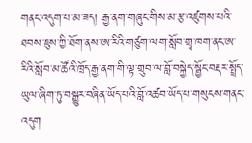གནང་འདུག་པ་མ་ཟད། རྒྱ་ནག་གཞུང་གིས་མ་རྩ་འཛུགས་པའི་ཐབས་ཇུས་ཀྱི་ཐོག་ནས་ཨ་རིའི་གཙུག་ལག་སློབ་གྲྭ་ཁག་ནང་ཨ་རིའི་སློབ་མ་ཚོའི་ཁྲོད་རྒྱ་ནག་གི་ལྟ་གྲུབ་ལ་བློ་བསྐྱེད་སྦྱོང་བརྡར་སྤྲོད་ཡུལ་ཞིག་ཏུ་བསྒྱུར་བཞིན་ཡོད་པའི་བློ་འཚབ་ཡོད་པ་གསུངས་གནང་འདུག